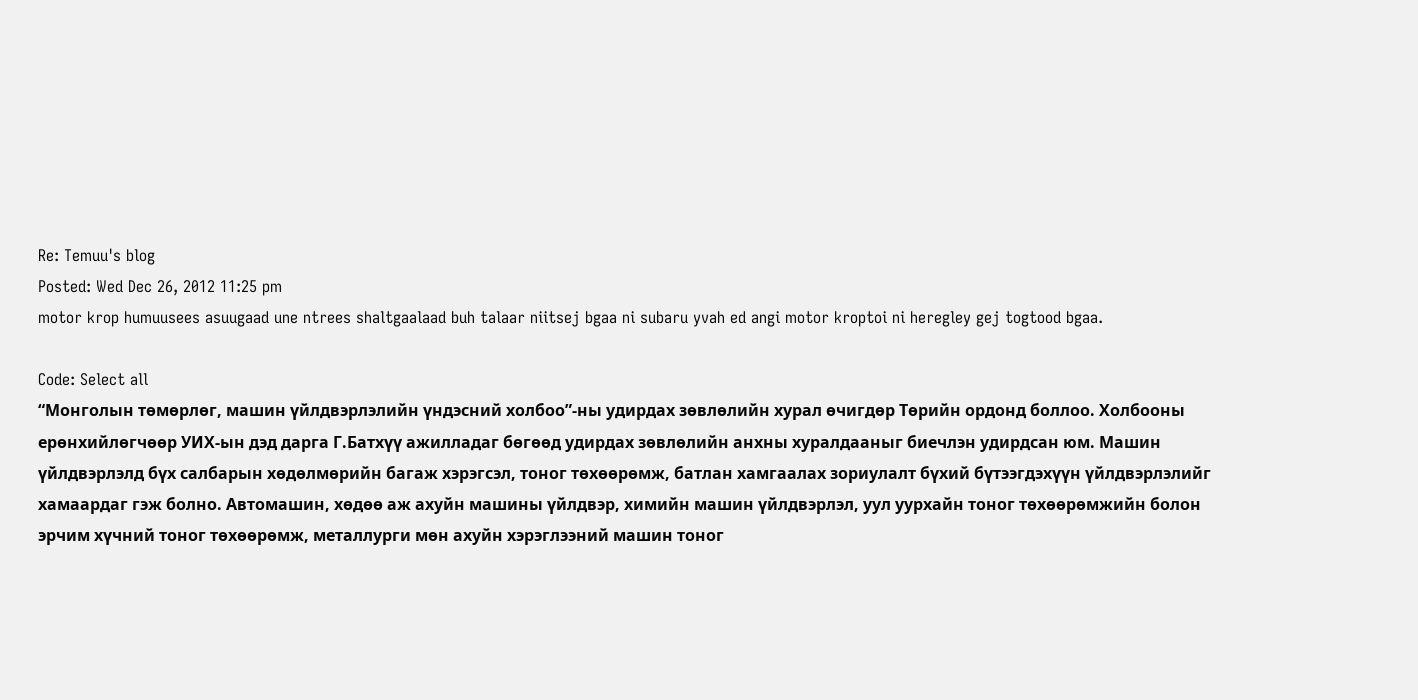Re: Temuu's blog
Posted: Wed Dec 26, 2012 11:25 pm
motor krop humuusees asuugaad une ntrees shaltgaalaad buh talaar niitsej bgaa ni subaru yvah ed angi motor kroptoi ni heregley gej togtood bgaa.

Code: Select all
“Монголын төмөрлөг, машин үйлдвэрлэлийн үндэсний холбоо”-ны удирдах зөвлөлийн хурал өчигдөр Төрийн ордонд боллоо. Холбооны ерөнхийлөгчөөр УИХ-ын дэд дарга Г.Батхүү ажилладаг бөгөөд удирдах зөвлөлийн анхны хуралдааныг биечлэн удирдсан юм. Машин үйлдвэрлэлд бүх салбарын хөдөлмөрийн багаж хэрэгсэл, тоног төхөөрөмж, батлан хамгаалах зориулалт бүхий бүтээгдэхүүн үйлдвэрлэлийг хамаардаг гэж болно. Автомашин, хөдөө аж ахуйн машины үйлдвэр, химийн машин үйлдвэрлэл, уул уурхайн тоног төхөөрөмжийн болон эрчим хүчний тоног төхөөрөмж, металлурги мөн ахуйн хэрэглээний машин тоног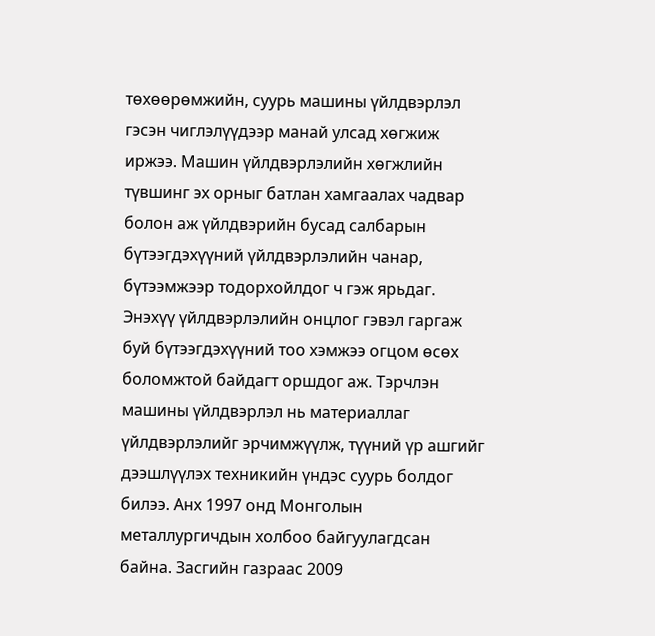төхөөрөмжийн, суурь машины үйлдвэрлэл гэсэн чиглэлүүдээр манай улсад хөгжиж иржээ. Машин үйлдвэрлэлийн хөгжлийн түвшинг эх орныг батлан хамгаалах чадвар болон аж үйлдвэрийн бусад салбарын бүтээгдэхүүний үйлдвэрлэлийн чанар, бүтээмжээр тодорхойлдог ч гэж ярьдаг. Энэхүү үйлдвэрлэлийн онцлог гэвэл гаргаж буй бүтээгдэхүүний тоо хэмжээ огцом өсөх боломжтой байдагт оршдог аж. Тэрчлэн машины үйлдвэрлэл нь материаллаг үйлдвэрлэлийг эрчимжүүлж, түүний үр ашгийг дээшлүүлэх техникийн үндэс суурь болдог билээ. Анх 1997 онд Монголын металлургичдын холбоо байгуулагдсан байна. Засгийн газраас 2009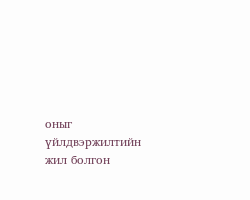оныг үйлдвэржилтийн жил болгон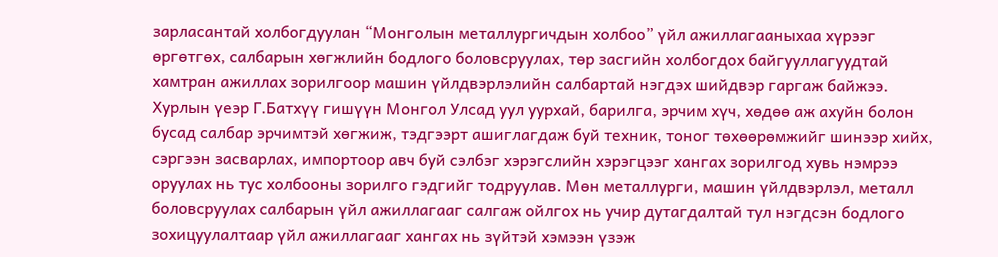зарласантай холбогдуулан “Монголын металлургичдын холбоо” үйл ажиллагааныхаа хүрээг өргөтгөх, салбарын хөгжлийн бодлого боловсруулах, төр засгийн холбогдох байгууллагуудтай хамтран ажиллах зорилгоор машин үйлдвэрлэлийн салбартай нэгдэх шийдвэр гаргаж байжээ. Хурлын үеэр Г.Батхүү гишүүн Монгол Улсад уул уурхай, барилга, эрчим хүч, хөдөө аж ахуйн болон бусад салбар эрчимтэй хөгжиж, тэдгээрт ашиглагдаж буй техник, тоног төхөөрөмжийг шинээр хийх, сэргээн засварлах, импортоор авч буй сэлбэг хэрэгслийн хэрэгцээг хангах зорилгод хувь нэмрээ оруулах нь тус холбооны зорилго гэдгийг тодруулав. Мөн металлурги, машин үйлдвэрлэл, металл боловсруулах салбарын үйл ажиллагааг салгаж ойлгох нь учир дутагдалтай тул нэгдсэн бодлого зохицуулалтаар үйл ажиллагааг хангах нь зүйтэй хэмээн үзэж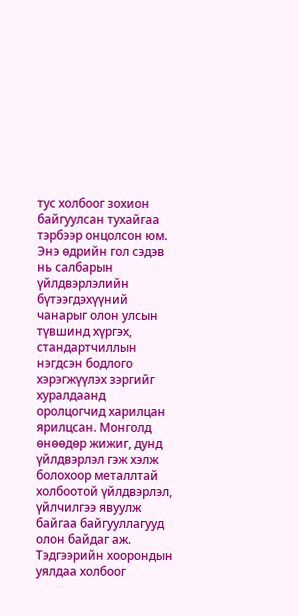тус холбоог зохион байгуулсан тухайгаа тэрбээр онцолсон юм. Энэ өдрийн гол сэдэв нь салбарын үйлдвэрлэлийн бүтээгдэхүүний чанарыг олон улсын түвшинд хүргэх, стандартчиллын нэгдсэн бодлого хэрэгжүүлэх зэргийг хуралдаанд оролцогчид харилцан ярилцсан. Монголд өнөөдөр жижиг, дунд үйлдвэрлэл гэж хэлж болохоор металлтай холбоотой үйлдвэрлэл, үйлчилгээ явуулж байгаа байгууллагууд олон байдаг аж. Тэдгээрийн хоорондын уялдаа холбоог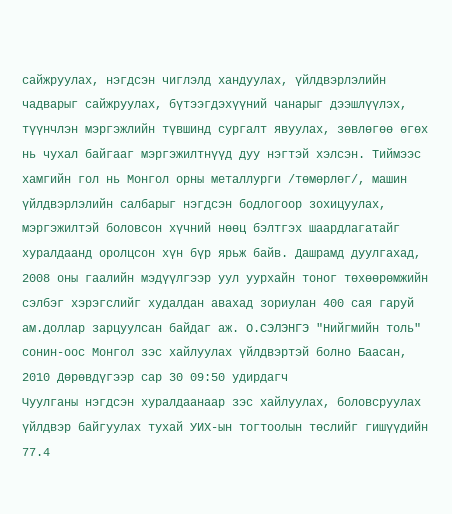сайжруулах, нэгдсэн чиглэлд хандуулах, үйлдвэрлэлийн чадварыг сайжруулах, бүтээгдэхүүний чанарыг дээшлүүлэх, түүнчлэн мэргэжлийн түвшинд сургалт явуулах, зөвлөгөө өгөх нь чухал байгааг мэргэжилтнүүд дуу нэгтэй хэлсэн. Тиймээс хамгийн гол нь Монгол орны металлурги /төмөрлөг/, машин үйлдвэрлэлийн салбарыг нэгдсэн бодлогоор зохицуулах, мэргэжилтэй боловсон хүчний нөөц бэлтгэх шаардлагатайг хуралдаанд оролцсон хүн бүр ярьж байв. Дашрамд дуулгахад, 2008 оны гаалийн мэдүүлгээр уул уурхайн тоног төхөөрөмжийн сэлбэг хэрэгслийг худалдан авахад зориулан 400 сая гаруй ам.доллар зарцуулсан байдаг аж. О.СЭЛЭНГЭ "Нийгмийн толь" сонин-оос Монгол зэс хайлуулах үйлдвэртэй болно Баасан, 2010 Дөрөвдүгээр сар 30 09:50 удирдагч
Чуулганы нэгдсэн хуралдаанаар зэс хайлуулах, боловсруулах үйлдвэр байгуулах тухай УИХ-ын тогтоолын төслийг гишүүдийн 77.4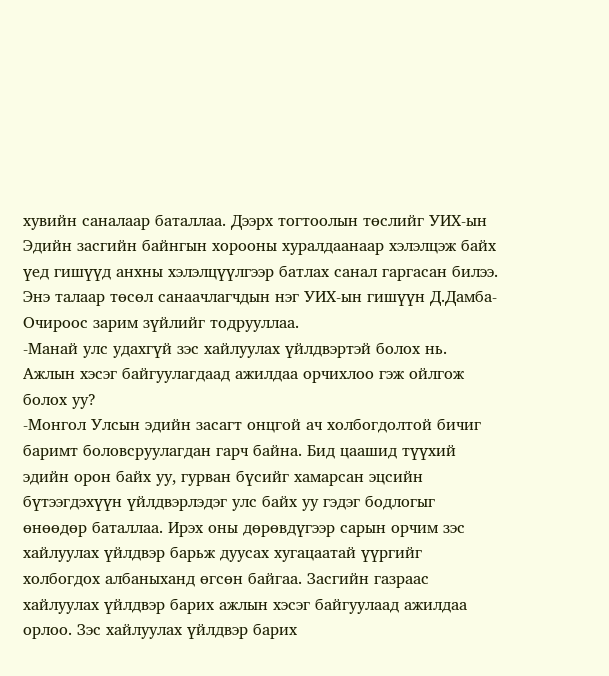хувийн саналаар баталлаа. Дээрх тогтоолын төслийг УИХ-ын Эдийн засгийн байнгын хорооны хуралдаанаар хэлэлцэж байх үед гишүүд анхны хэлэлцүүлгээр батлах санал гаргасан билээ. Энэ талаар төсөл санаачлагчдын нэг УИХ-ын гишүүн Д.Дамба-Очироос зарим зүйлийг тодрууллаа.
-Манай улс удахгүй зэс хайлуулах үйлдвэртэй болох нь. Ажлын хэсэг байгуулагдаад ажилдаа орчихлоо гэж ойлгож болох уу?
-Монгол Улсын эдийн засагт онцгой ач холбогдолтой бичиг баримт боловсруулагдан гарч байна. Бид цаашид түүхий эдийн орон байх уу, гурван бүсийг хамарсан эцсийн бүтээгдэхүүн үйлдвэрлэдэг улс байх уу гэдэг бодлогыг өнөөдөр баталлаа. Ирэх оны дөрөвдүгээр сарын орчим зэс хайлуулах үйлдвэр барьж дуусах хугацаатай үүргийг холбогдох албаныханд өгсөн байгаа. Засгийн газраас хайлуулах үйлдвэр барих ажлын хэсэг байгуулаад ажилдаа орлоо. Зэс хайлуулах үйлдвэр барих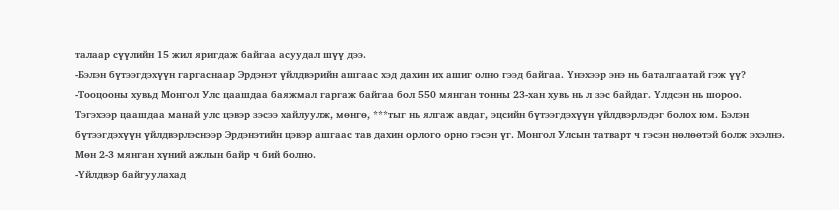талаар сүүлийн 15 жил яригдаж байгаа асуудал шүү дээ.
-Бэлэн бүтээгдэхүүн гаргаснаар Эрдэнэт үйлдвэрийн ашгаас хэд дахин их ашиг олно гээд байгаа. Үнэхээр энэ нь баталгаатай гэж үү?
-Тооцооны хувьд Монгол Улс цаашдаа баяжмал гаргаж байгаа бол 550 мянган тонны 23-хан хувь нь л зэс байдаг. Үлдсэн нь шороо. Тэгэхээр цаашдаа манай улс цэвэр зэсээ хайлуулж, мөнгө, ***тыг нь ялгаж авдаг, эцсийн бүтээгдэхүүн үйлдвэрлэдэг болох юм. Бэлэн бүтээгдэхүүн үйлдвэрлэснээр Эрдэнэтийн цэвэр ашгаас тав дахин орлого орно гэсэн үг. Монгол Улсын татварт ч гэсэн нөлөөтэй болж эхэлнэ. Мөн 2-3 мянган хүний ажлын байр ч бий болно.
-Үйлдвэр байгуулахад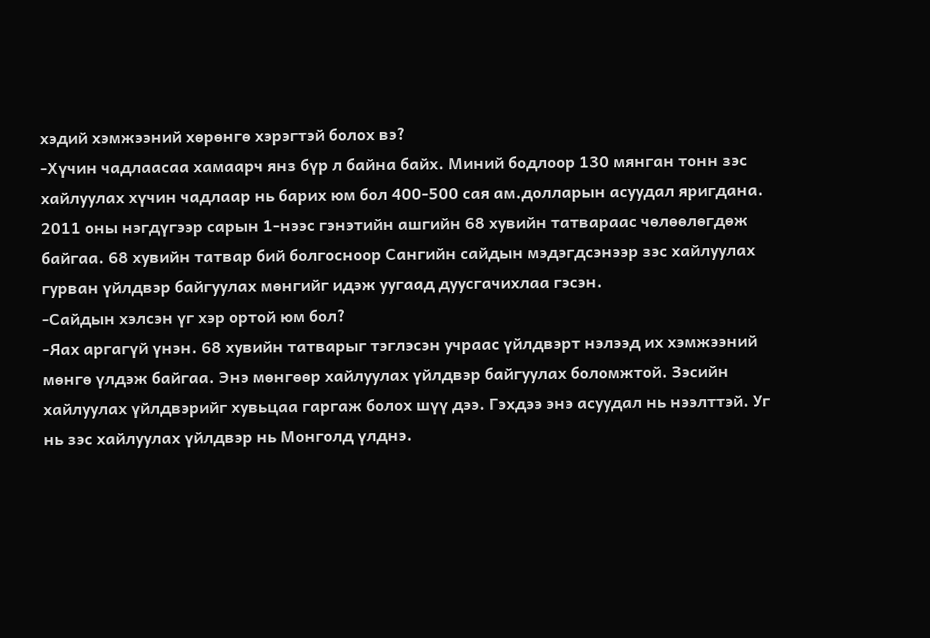хэдий хэмжээний хөрөнгө хэрэгтэй болох вэ?
-Хүчин чадлаасаа хамаарч янз бүр л байна байх. Миний бодлоор 130 мянган тонн зэс хайлуулах хүчин чадлаар нь барих юм бол 400-500 сая ам.долларын асуудал яригдана. 2011 оны нэгдүгээр сарын 1-нээс гэнэтийн ашгийн 68 хувийн татвараас чөлөөлөгдөж байгаа. 68 хувийн татвар бий болгосноор Сангийн сайдын мэдэгдсэнээр зэс хайлуулах гурван үйлдвэр байгуулах мөнгийг идэж уугаад дуусгачихлаа гэсэн.
-Сайдын хэлсэн үг хэр ортой юм бол?
-Яах аргагүй үнэн. 68 хувийн татварыг тэглэсэн учраас үйлдвэрт нэлээд их хэмжээний мөнгө үлдэж байгаа. Энэ мөнгөөр хайлуулах үйлдвэр байгуулах боломжтой. Зэсийн хайлуулах үйлдвэрийг хувьцаа гаргаж болох шүү дээ. Гэхдээ энэ асуудал нь нээлттэй. Уг нь зэс хайлуулах үйлдвэр нь Монголд үлднэ.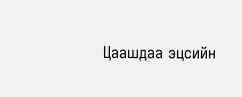Цаашдаа эцсийн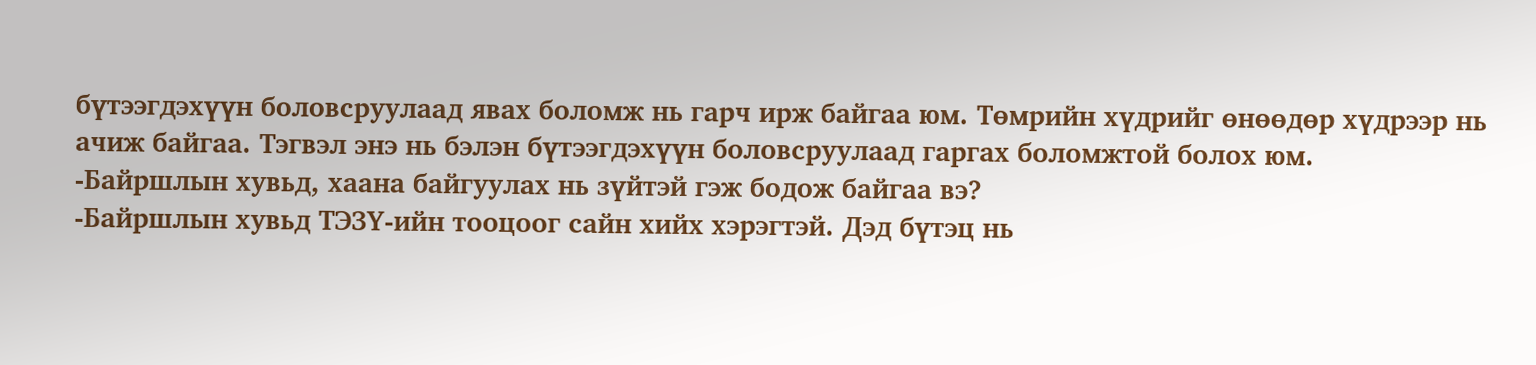бүтээгдэхүүн боловсруулаад явах боломж нь гарч ирж байгаа юм. Төмрийн хүдрийг өнөөдөр хүдрээр нь ачиж байгаа. Тэгвэл энэ нь бэлэн бүтээгдэхүүн боловсруулаад гаргах боломжтой болох юм.
-Байршлын хувьд, хаана байгуулах нь зүйтэй гэж бодож байгаа вэ?
-Байршлын хувьд ТЭЗҮ-ийн тооцоог сайн хийх хэрэгтэй. Дэд бүтэц нь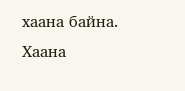хаана байна. Хаана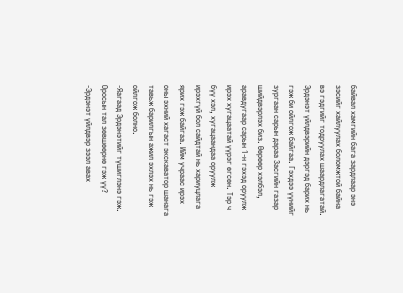байвал хамгийн бага зардлаар энэ зэсийг хайлуулах боломжтой байна вэ гэдгийг тодруулах шаардлагатай. Эрдэнэт үйлдвэрийн дэргэд барих нь гэж би ойлгож байгаа. Гэхдээ үүнийг зургаан сарын дараа Засгийн газар шийдвэрлэх биз. Өөрөөр хэлбэл, аравдугаар сарын 1-н гэхэд оруулж ирэх хугацаатай үүрэг өгсөн. Тэр ч бүү хэл, хугацаандаа оруулж ирэхгүй бол сайдтай нь хариуцлага ярих гэж байгаа. Ийм учраас ирэх оны эхний хагаст экскаватор шанага тавьж барилгын ажил эхлэх нь гэж ойлгож болно.
-Яагаад Эрдэнэтийг түшиглэнэ гэж. Оросын тал зөвшөөрнө гэж үү?
-Эрдэнэт үйлдвэр зээл авах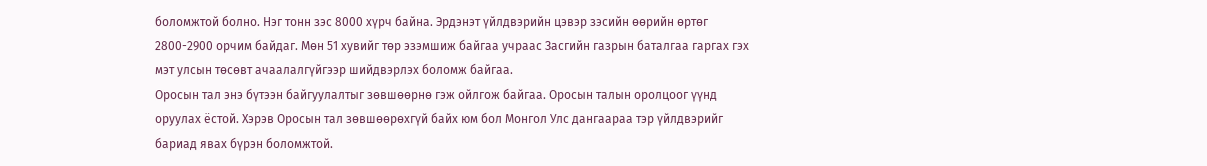боломжтой болно. Нэг тонн зэс 8000 хүрч байна. Эрдэнэт үйлдвэрийн цэвэр зэсийн өөрийн өртөг 2800-2900 орчим байдаг. Мөн 51 хувийг төр эзэмшиж байгаа учраас Засгийн газрын баталгаа гаргах гэх мэт улсын төсөвт ачаалалгүйгээр шийдвэрлэх боломж байгаа.
Оросын тал энэ бүтээн байгуулалтыг зөвшөөрнө гэж ойлгож байгаа. Оросын талын оролцоог үүнд оруулах ёстой. Хэрэв Оросын тал зөвшөөрөхгүй байх юм бол Монгол Улс дангаараа тэр үйлдвэрийг бариад явах бүрэн боломжтой.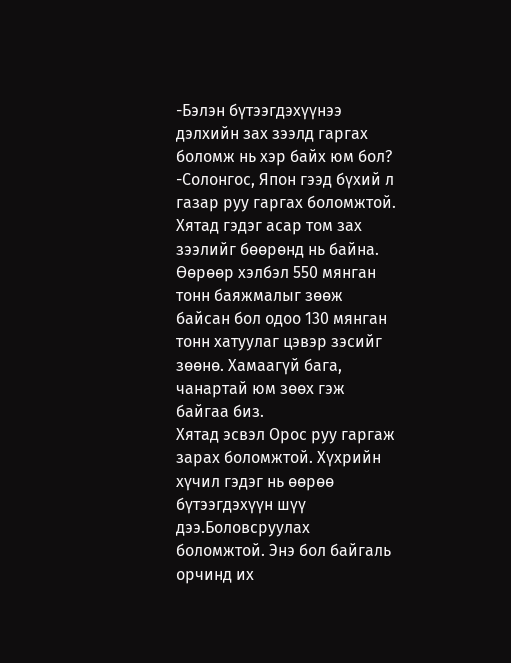-Бэлэн бүтээгдэхүүнээ дэлхийн зах зээлд гаргах боломж нь хэр байх юм бол?
-Солонгос, Япон гээд бүхий л газар руу гаргах боломжтой. Хятад гэдэг асар том зах зээлийг бөөрөнд нь байна. Өөрөөр хэлбэл 550 мянган тонн баяжмалыг зөөж байсан бол одоо 130 мянган тонн хатуулаг цэвэр зэсийг зөөнө. Хамаагүй бага, чанартай юм зөөх гэж байгаа биз.
Хятад эсвэл Орос руу гаргаж зарах боломжтой. Хүхрийн хүчил гэдэг нь өөрөө бүтээгдэхүүн шүү дээ.Боловсруулах боломжтой. Энэ бол байгаль орчинд их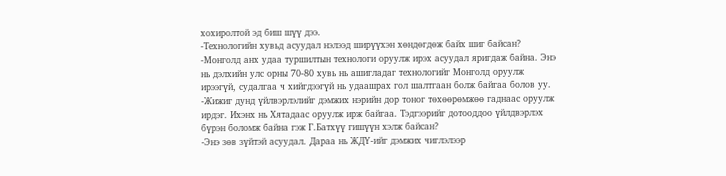хохиролтой эд биш шүү дээ.
-Технологийн хувьд асуудал нэлээд ширүүхэн хөндөгдөж байх шиг байсан?
-Монголд анх удаа туршилтын технологи оруулж ирэх асуудал яригдаж байна. Энэ нь дэлхийн улс орны 70-80 хувь нь ашигладаг технологийг Монголд оруулж ирээгүй, судалгаа ч хийгдээгүй нь удаашрах гол шалтгаан болж байгаа болов уу.
-Жижиг дунд үйлвэрлэлийг дэмжих нэрийн дор тоног төхөөрөмжөө гаднаас оруулж ирдэг. Ихэнх нь Хятадаас оруулж ирж байгаа. Тэдгээрийг дотооддоо үйлдвэрлэх бүрэн боломж байна гэж Г.Батхүү гишүүн хэлж байсан?
-Энэ зөв зүйтэй асуудал. Дараа нь ЖДҮ-ийг дэмжих чиглэлээр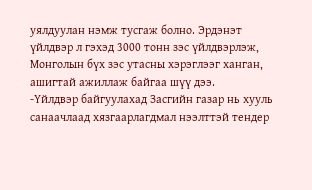уялдуулан нэмж тусгаж болно. Эрдэнэт үйлдвэр л гэхэд 3000 тонн зэс үйлдвэрлэж, Монголын бүх зэс утасны хэрэглээг ханган, ашигтай ажиллаж байгаа шүү дээ.
-Үйлдвэр байгуулахад Засгийн газар нь хууль санаачлаад хязгаарлагдмал нээлттэй тендер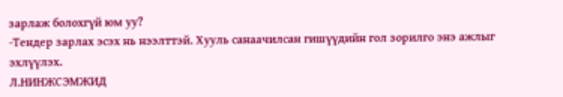зарлаж болохгүй юм уу?
-Тендер зарлах эсэх нь нээлттэй. Хууль санаачилсан гишүүдийн гол зорилго энэ ажлыг эхлүүлэх.
Л.НИНЖСЭМЖИД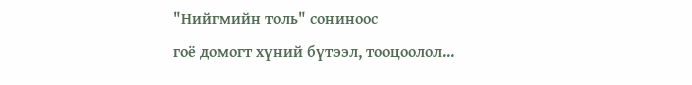"Нийгмийн толь" сониноос
гоё домогт хүний бүтээл, тооцоолол...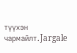түүхэн чармайлт.Jargale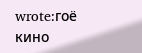wrote:гоё кино